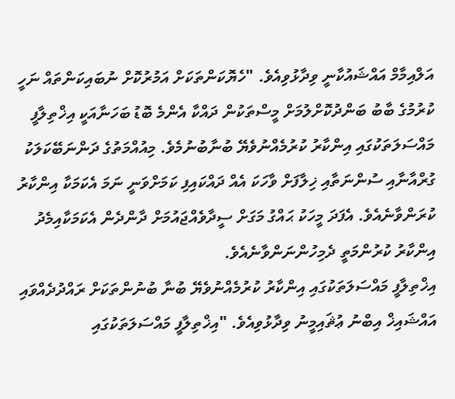އަލްއިމާމް އައްޝައުކާނީ ވިދާޅުވިއެވެ. "ހެޔޮކަންތަކަށް އަމުރުކޮށް ނުބައިކަންތައް ނަހީ ކުރުމުގެ ބާބު ބަންދުކޮށްލުމަށް މީސްތަކުން ދައްކާ އެންމެ ބޮޑު ބަހަނާއަކީ އިޚްތިލާފީ މައްސަލަތަކުގައި އިންކާރު ކުރުމެއްނުވެޔޭ ބުނާބުނުމެވެ. މިއުއްމަތުގެ ދަންނަބޭކަލަކު ގުރްއާނާއި ސުންނަތާއި ޚިލާފަށް ވާހަކަ އެއް ދައްކައިފި ކަމަށްވަނީ ނަމަ އެކަމަކާ އިންކާރު ކުރަންވާނެއެވެ. އެފަދަ މީހަކު ޙައްގު މަގަށް ސީދާވެއްޖައުމަށް ދާންދެން އެކަމަކާއިމެދު އިންކާރު ކުރުންމަތީ ދެމިހުންނަންވާނެއެވެ.
އިޚްތިލާފީ މައްސަލަތަކުގައި އިންކާރު ކުރުމެއްނުވެޔޭ ބުނާ ބުނުންތަކަށް ރައްދުދެއްވައި އައްޝައިޚް އިބްނު ޢުޘައިމީނު ވިދާޅުވިއެވެ. "އިޚްތިލާފީ މައްސަލަތަކުގައި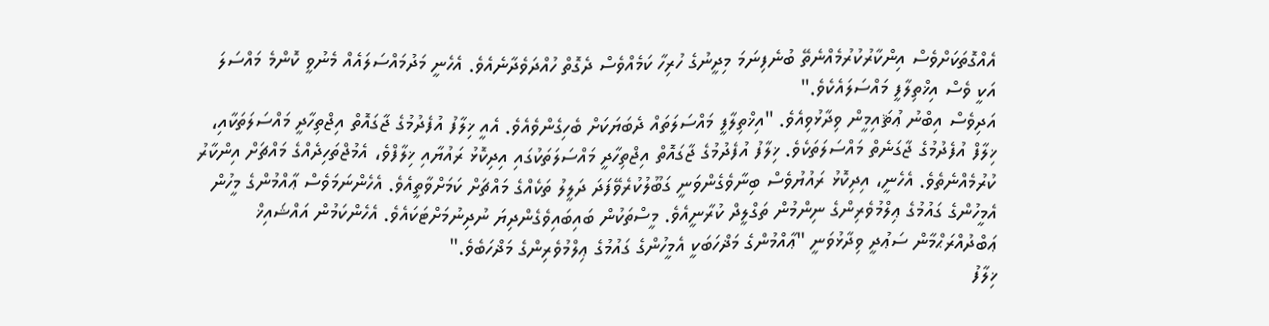އެއްގޮތަކަށްވެސް އިންކާރުކުރުމެއްނެތޭ ބުނެފިނަމަ މިދީނުގެ ހުރިހާ ކަމެއްވެސް ދެގޮތް ހުއްދަވެދާނެއެވެ. އެހެނީ މަދުމައްސަލައެއް މެނުވީ ކޮންމެ މައްސަލަ އަކީ ވެސް އިޚްތިލާފީ މައްސަލައެކެވެ."
އަދިވެސް އިބްނު ޢުޘައިމީން ވިދާޅުވިއެވެ. "އިޚްތިލާފީ މައްސަލަތައް ދެބަޔަކަށް ބެހިގެންވެއެވެ. އެއީ ޚިލާފު އުފެދުމުގެ ޖާގައޮތް އިޖްތިހާދީ މައްސަލަތަކާއި، ޚިލާފް އުފެދުމުގެ ޖާގަނެތް މައްސަލަތަކެވެ. ޚިލާފު އުފެދުމުގެ ޖާގައޮތް އިޖްތިހާދީ މައްސަލަތަކުގައި އިދިކޮޅު ރައުޔާއި ޚިލާފްވެ، އެމުޖްތަހިދެއްގެ މައްޗަށް އިންކާރު ކުރުމެއްނެތެވެ. އެހެނީ، އިދިކޮޅު ރައުޔުވެސް ބިނާވެގެންވަނީ ގަބޫލުކުރެވޭފަދަ ދަލީލު ތަކެއްގެ މައްޗަށް ކަމަށްވާތީއެވެ. އެހެންނަމަވެސް ޢާއްމުންގެ މީހުން އެމީހުންގެ ގައުމުގެ ޢިލްމުވެރިންގެ ނިންމުން ތަގްލީދް ކުރާނީއެވެ. މީސްތަކުން ބައިބައިވެގެންދިޔަ ނުދިނުމަށްޓަކައެވެ. އެހެންކަމުން އައްޝައިޚް ޢަބްދުއްރަޙްމާން ސަޢުދީ ވިދާޅުވަނީ "ޢާއްމުންގެ މަޛްހަބަކީ އެމީހުންގެ ގައުމުގެ ޢިލްމުވެރިންގެ މަޛްހަބެވެ."
ޚިލާފު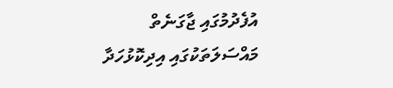އުފެދުމުގައި ޖާގަނެތް މައްސަލަތަކުގައި އިދިކޮޅުހަދާ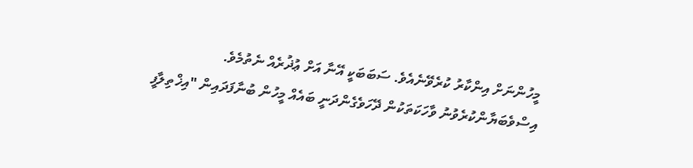މީހުންނަށް އިންކާރު ކުރެވޭނެއެވެ. ސަބަބަކީ އޭނާ އަށް ޢުޛުރެއް ނެތުމެވެ.
އިސްވެބަޔާންކުރެވުނު ވާހަކަތަކުން ދޭހަވެގެންދަނީ ބައެއް މީހުން ބުނާފަދައިން "އިޚްތިލާފީ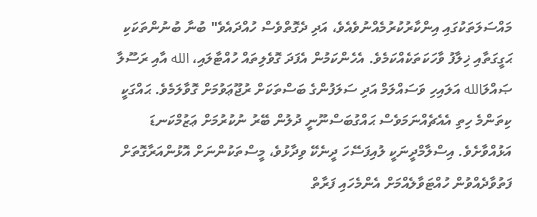މައްސަލަތަކުގައި އިންކާރުކުރުމެއްނުވެއެވެ، އަދި ދެގޮތްވެސް ހުއްދައެވެ" ބުނާ ބުނުންތަކަކި ޙަގީގަތާއި ޚިލާފު ވާހަކަތަކެއްކަމެވެ. އެހެންކަމުން އެފަދަ ގޮވެލިތައް ހުއްޓާލައި، الله އާއި ރަސޫލާ ޞައްލަالله އަލައިހި ވަސައްލަމް އަދި ސަލަފުންގެ ބަސްތަކަށް ރުޖޫޢަވުމަށް ގޮވާލަމެވެ. ޙައްގަކީ ކިތަންމެ ހިތި އެއެޗެއްނަމަވެސް ޙައްގުބަސްނޫނީ ދުލުން ބޭރު ނުކުރުމަށް ޢަޒުމްކަނޑަ އަޅުއްވާށެވެ. އިސްލާމްދީނަކީ ލުއިފަސޭހަ ދީނެކޭ ވިދާޅުވެ، މީސްތަކުންނަށް އޮޅުންއަރާގޮތަށް ފަތުވާދެއްވުން ހުއްޓަވާލެއްމަށް އެންމެހައި ފަރާތް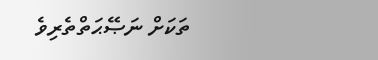ތަކަށް ނަޞޭޙަތްތެރިވެ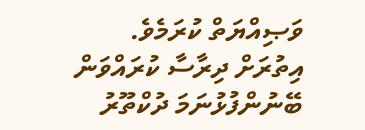ވަޞިއްޔަތް ކުރަމެވެ.
އިތުރަށް ދިރާސާ ކުރައްވަން ބޭނުންފުޅުނަމަ ދުކްތޫރު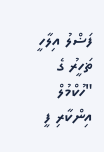ފަޟްލު އިލާހީ ޡަހީރު ގެ "ހުކްމުލް އިންކާރި ފީ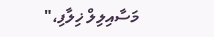މަސާއިލިލް ޚިލާފި،"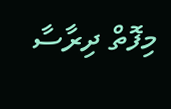މިފޮތް ދިރާސާ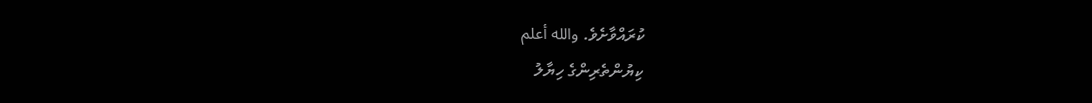ކުރައްވާށެވެ. والله أعلم
ކިޔުންތެރިންގެ ހިޔާލު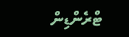ޓްރެންޑިން